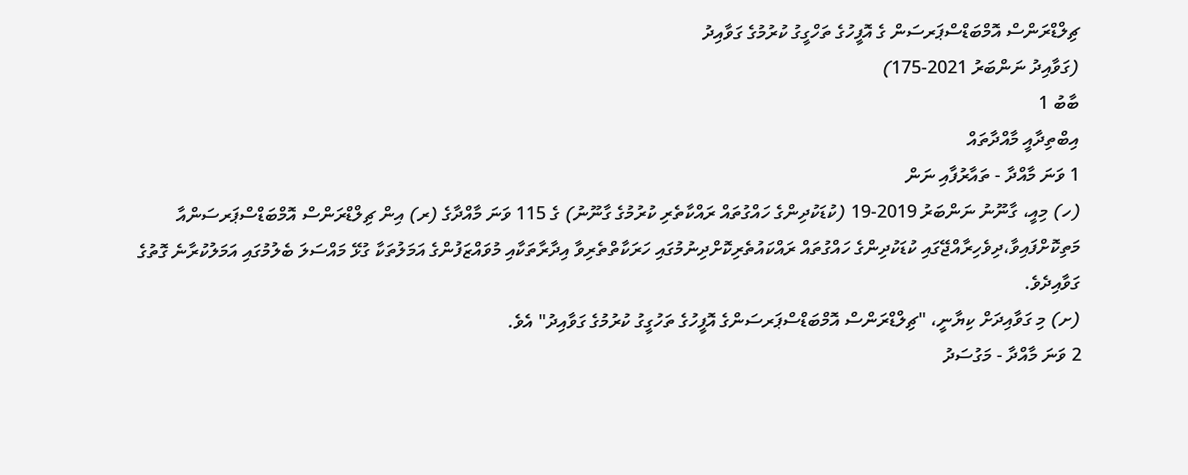ޗިލްޑްރަންސް އޮމްބަޑްސްޕަރސަން ގެ އޮފީހުގެ ތަހްގީގު ކުރުމުގެ ގަވާއިދު
(ގަވާއިދު ނަންބަރު 2021-175)
ބާބު 1
އިބްތިދާއީ މާއްދާތައް
1 ވަނަ މާއްދާ - ތައާރުފާއި ނަން
(ހ) މިއީ، ގާނޫނު ނަންބަރު 2019-19 (ކުޑަކުދިންގެ ހައްގުތައް ރައްކާތެރި ކުރުމުގެ ގާނޫނު) ގެ 115 ވަނަ މާއްދާގެ (ރ) އިން ޗިލްޑްރަންސް އޮމްބަޑްސްޕަރސަންއާ މަތިކޮށްފައިވާ،ދިވެހިރާއްޖޭގައި ކުޑަކުދިންގެ ހައްގުތައް ރައްކައުތެރިކޮށްދިނުމުގައި ހަރަކާތްތެރިވާ އިދާރާތަކާއި މުވައްޒަފުންގެ އަމަލުތަކާ ގުޅޭ މައްސަލަ ބެލުމުގައި އަމަލުކުރާނެ ގޮތުގެ ގަވާއިދެވެ.
(ށ) މި ގަވާއިދަށް ކިޔާނީ، "ޗިލްޑްރަންސް އޮމްބަޑްސްޕަރސަންގެ އޮފީހުގެ ތަހުގީގު ކުރުމުގެ ގަވާއިދު" އެވެ.
2 ވަނަ މާއްދާ - މަގުސަދު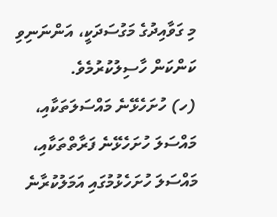މި ގަވާއިދުގެ މަގުސަދަކީ، އަންނަނިވި ކަންކަން ހާސިލުކުރުމެވެ.
(ހ) ހުށަހެޅޭނެ މައްސަލަތަކާއި، މައްސަލަ ހުށަހެޅޭނެ ފަރާތްތަކާއި، މައްސަލަ ހުށަހެޅުމުގައި އަމަލުކުރާނެ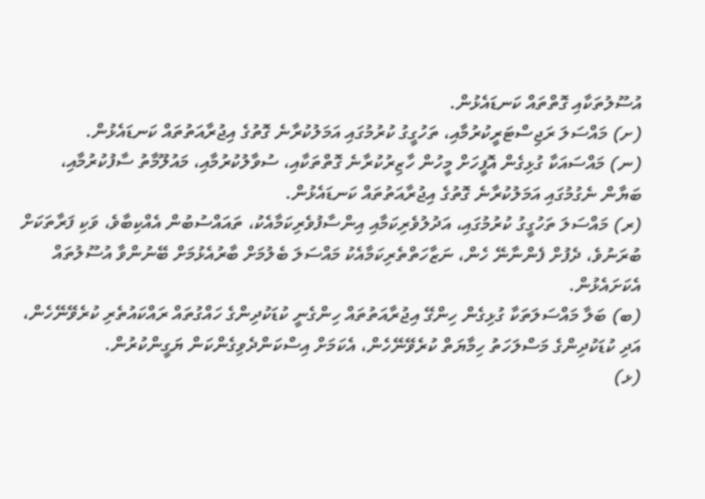އުސޫލުތަކާއި ގޮތްތައް ކަނޑައެޅުން.
(ށ) މައްސަލަ ރަޖިސްޓަރީކުރުމާއި، ތަހުގީގު ކުރުމުގައި އަމަލުކުރާނެ ގޮތުގެ އިޖުރާއަތުތައް ކަނޑައެޅުން.
(ނ) މައްސައަކާ ގުޅިގެން އޮފީހަށް މީހުން ހާޒިރުކުރާނެ ގޮތްތަކާއި، ސުވާލުކުރުމާއި، މައުލޫމާތު ސާފުކުރުމާއި، ބަޔާން ނެގުމުގައި އަމަލުކުރާނެ ގޮތުގެ އިޖުރާއަތުތައް ކަނޑައެޅުން.
(ރ) މައްސަލަ ތަހުގީގު ކުރުމުގައި، އަދުލުވެރިކަމާއި އިންސާފުވެރިކަމާއެކު، ތައައްސުބުން އެއްކިބާވެ، ވަކި ފަރާތަކަށް ބުރަނުވެ، ދެފުށް ފެންނާނޭ ހެން، ނަޒާހަތްތެރިކަމާއެކު މައްސަލަ ބެލުމަށް ބާރުއެޅުމަށް ބޭނުންވާ އުސޫލުތައް އެކަށައެޅުން.
(ބ) ބަލާ މައްސަލަތަކާ ގުޅިގެން ހިންގޭ އިޖުރާއަތުތައް ހިންގެނީ ކުޑަކުދިންގެ ހައްގުތައް ރައްކައުތެރި ކުރެވޭނޭހެން، އަދި ކުޑަކުދިންގެ މަސްލަހަތު ހިމާޔަތް ކުރެވޭނޭހެން، އެކަމަށް އިސްކަންދެވިގެންކަން ޔަގީންކުރުން.
(ޅ)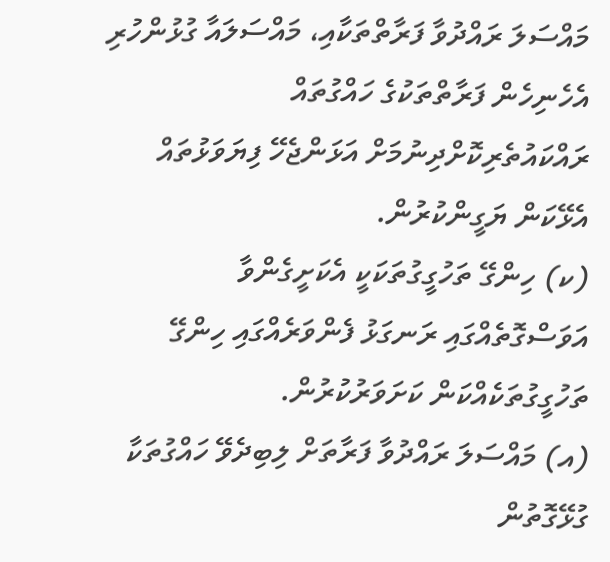މައްސަލަ ރައްދުވާ ފަރާތްތަކާއި، މައްސަލައާ ގުޅުންހުރި އެހެނިހެން ފަރާތްތަކުގެ ހައްގުތައް ރައްކައުތެރިކޮށްދިނުމަށް އަޅަންޖެހޭ ފިޔަވަޅުތައް އެޅޭކަން ޔަގީންކުރުން.
(ކ) ހިންގޭ ތަހުގީގުތަކަކީ އެކަށީގެންވާ އަވަސްގޮތެއްގައި ރަނގަޅު ފެންވަރެއްގައި ހިންގޭ ތަހުގީގުތަކެއްކަން ކަށަވަރުކުރުން.
(އ) މައްސަލަ ރައްދުވާ ފަރާތަށް ލިބިދެވޭ ހައްގުތަކާ ގުޅޭގޮތުން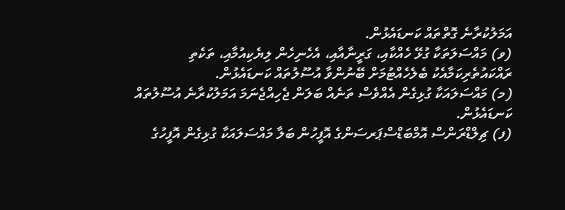އަމަލުކުރާނެ ގޮތްތައް ކަނޑައެޅުން.
(ވ) މައްސަލަތަކާ ގުޅޭ ހެއްކާއި، ގަރީނާއާއި، އެހެނިހެން ލިޔެކިއުމާއި، ތަކެތި ރައްކައުތެރިކަމާއެކު ބެލެހެއްޓުމަށް ބޭނުންވާ އުސޫލުތައް ކަނޑައެޅުން.
(މ) މައްސަލައަކާ ގުޅިގެން އެއްވެސް ތަނެއް ބަލަން ޖެހިއްޖެނަމަ އަމަލުކުރާނެ އުސޫލުތައް ކަނޑައެޅުން.
(ފ) ޗިލްޑްރަންސް އޮމްބަޑްސްޕަރސަންގެ އޮފީހުން ބަލާ މައްސަލައަކާ ގުޅިގެން އޮފީހުގެ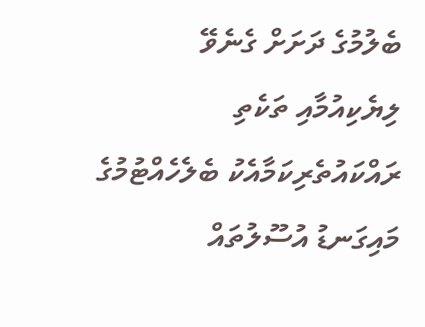ބެލުމުގެ ދަށަށް ގެނެވޭ ލިޔެކިއުމާއި ތަކެތި ރައްކައުތެރިކަމާއެކު ބެލެހެއްޓުމުގެ މައިގަނޑު އުސޫލުތައް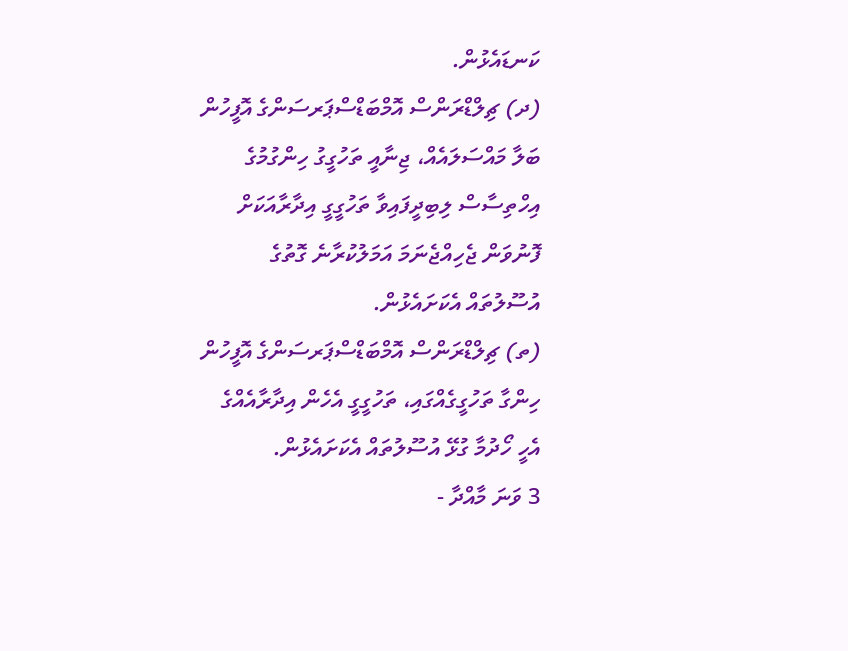ކަނޑައެޅުން.
(ދ) ޗިލްޑްރަންސް އޮމްބަޑްސްޕަރސަންގެ އޮފީހުން ބަލާ މައްސަލައެއް، ޖިނާއީ ތަހުގީގު ހިންގުމުގެ އިހްތިސާސް ލިބިދީފައިވާ ތަހުގީގީ އިދާރާއަކަށް ފޮނުވަން ޖެހިއްޖެނަމަ އަމަލުކުރާނެ ގޮތުގެ އުސޫލުތައް އެކަށައެޅުން.
(ތ) ޗިލްޑްރަންސް އޮމްބަޑްސްޕަރސަންގެ އޮފީހުން ހިންގާ ތަހުގީގެއްގައި، ތަހުގީގީ އެހެން އިދާރާއެއްގެ އެހީ ހޯދުމާ ގުޅޭ އުސޫލުތައް އެކަށައެޅުން.
3 ވަނަ މާއްދާ -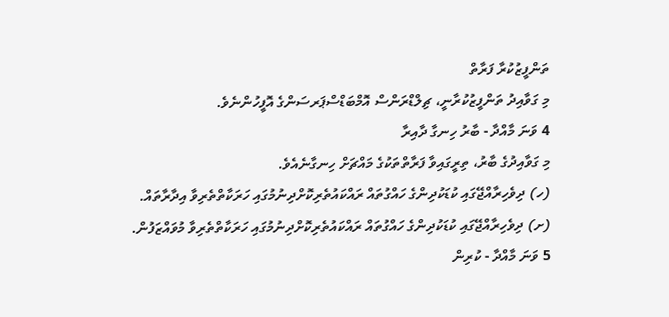ތަންފީޒުކުރާ ފަރާތް
މި ގަވާއިދު ތަންފީޒުކުރާނީ، ޗިލްޑްރަންސް އޮމްބަޑްސްޕަރސަންގެ އޮފީހުންނެވެ.
4 ވަނަ މާއްދާ - ބާރު ހިނގާ ދާއިރާ
މި ގަވާއިދުގެ ބާރު، ތިރީގައިވާ ފަރާތްތަކުގެ މައްޗަށް ހިނގާނެއެވެ.
(ހ) ދިވެހިރާއްޖޭގައި ކުޑަކުދިންގެ ހައްގުތައް ރައްކައުތެރިކޮށްދިނުމުގައި ހަރަކާތްތެރިވާ އިދާރާތައް.
(ށ) ދިވެހިރާއްޖޭގައި ކުޑަކުދިންގެ ހައްގުތައް ރައްކައުތެރިކޮށްދިނުމުގައި ހަރަކާތްތެރިވާ މުވައްޒަފުން.
5 ވަނަ މާއްދާ - ކުރިން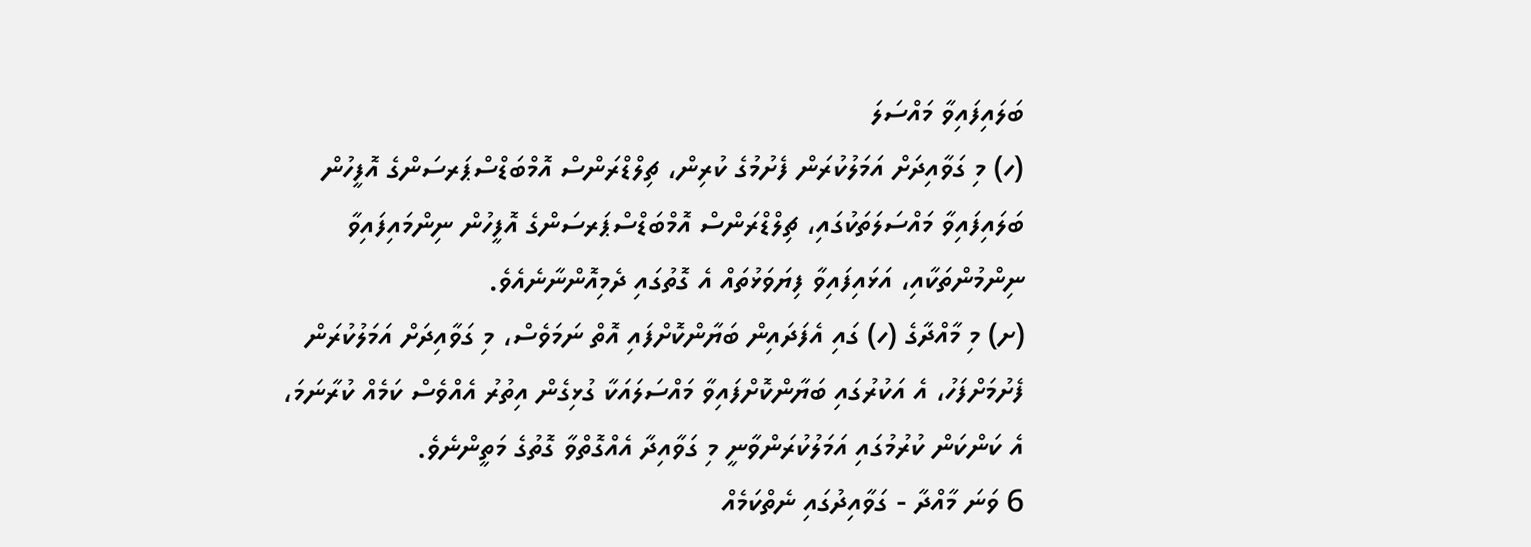ބަލައިފައިވާ މައްސަލަ
(ހ) މި ގަވާއިދަށް އަމަލުކުރަން ފެށުމުގެ ކުރިން، ޗިލްޑްރަންސް އޮމްބަޑްސްޕަރސަންގެ އޮފީހުން ބަލައިފައިވާ މައްސަލަތަކުގައި، ޗިލްޑްރަންސް އޮމްބަޑްސްޕަރސަންގެ އޮފީހުން ނިންމައިފައިވާ ނިންމުންތަކާއި، އަޅައިފައިވާ ފިޔަވަޅުތައް އެ ގޮތުގައި ދެމިއޮންނާނެއެވެ.
(ށ) މި މާއްދާގެ (ހ) ގައި އެފަދައިން ބަޔާންކޮށްފައި އޮތް ނަމަވެސް، މި ގަވާއިދަށް އަމަލުކުރަން ފެށުމަށްފަހު، އެ އަކުރުގައި ބަޔާންކޮށްފައިވާ މައްސަލައަކާ ގުޅިގެން އިތުރު އެއްވެސް ކަމެއް ކުރާނަމަ، އެ ކަންކަން ކުރުމުގައި އަމަލުކުރަންވާނީ މި ގަވާއިދާ އެއްގޮތްވާ ގޮތުގެ މަތީންނެވެ.
6 ވަނަ މާއްދާ - ގަވާއިދުގައި ނެތްކަމެއް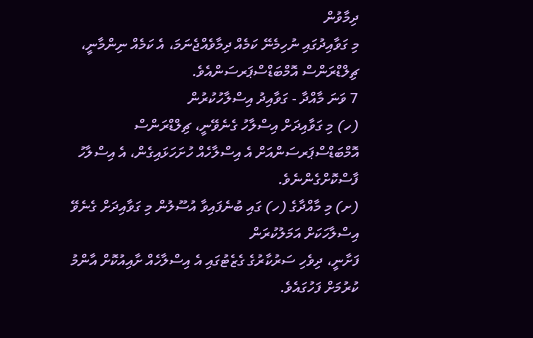ދިމާވުން
މި ގަވާއިދުގައި ނުހިމެނޭ ކަމެއް ދިމާވެއްޖެނަމަ، އެ ކަމެއް ނިންމާނީ، ޗިލްޑްރަންސް އޮމްބަޑްސްޕަރސަންއެވެ.
7 ވަނަ މާއްދާ - ގަވާއިދު އިސްލާހުކުރުން
(ހ) މި ގަވާއިދަށް އިސްލާހު ގެނެވޭނީ، ޗިލްޑްރަންސް އޮމްބަޑްސްޕަރސަންއަށް އެ އިސްލާހެއް ހުށަހަޅައިގެން، އެ އިސްލާހު ފާސްކޮށްގެންނެވެ.
(ށ) މި މާއްދާގެ (ހ) ގައި ބުނެފައިވާ އުސޫލުން މި ގަވާއިދަށް ގެނެވޭ އިސްލާހަކަށް އަމަލުކުރަން
ފަށާނީ، ދިވެހި ސަރުކާރުގެ ގެޒެޓުގައި އެ އިސްލާހެއް ށާއިއުކޮށް އާންމު ކުރުމަށް ފަހުގައެވެ.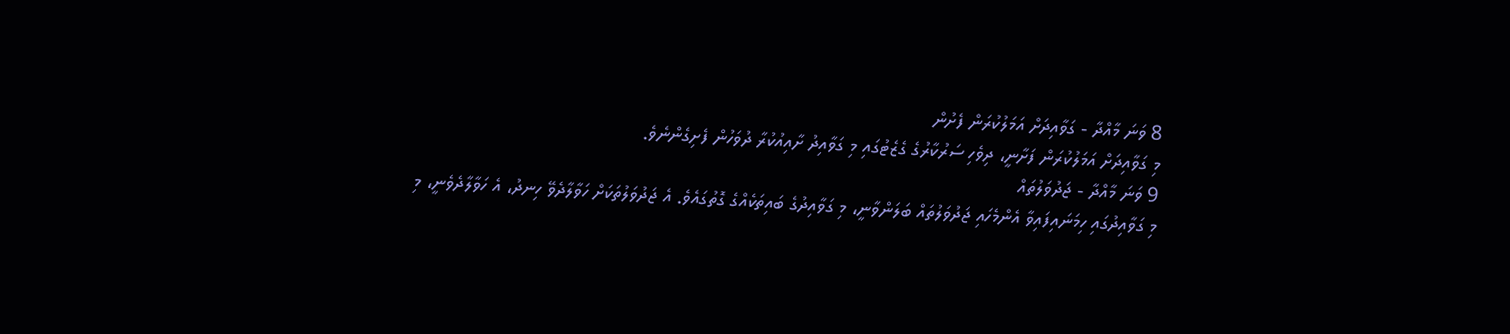8 ވަނަ މާއްދާ - ގަވާއިދަށް އަމަލުކުރަން ފެށުން
މި ގަވާއިދަށް އަމަލުކުރަން ފަށާނީ، ދިވެހި ސަރުކާރުގެ ގެޒެޓުގައި މި ގަވާއިދު ށާއިއުކުރާ ދުވަހުން ފެށިގެންނެވެ.
9 ވަނަ މާއްދާ - ޖަދުވަލުތައް
މި ގަވާއިދުގައި ހިމަނައިފައިވާ އެންމެހައި ޖަދުވަލުތައް ބަލަންވާނީ، މި ގަވާއިދުގެ ބައިތަކެއްގެ ގޮތުގައެވެ. އެ ޖަދުވަލުތަކަށް ހަވާލާދެވޭ ހިނދު، އެ ހަވާލާދެވެނީ، މި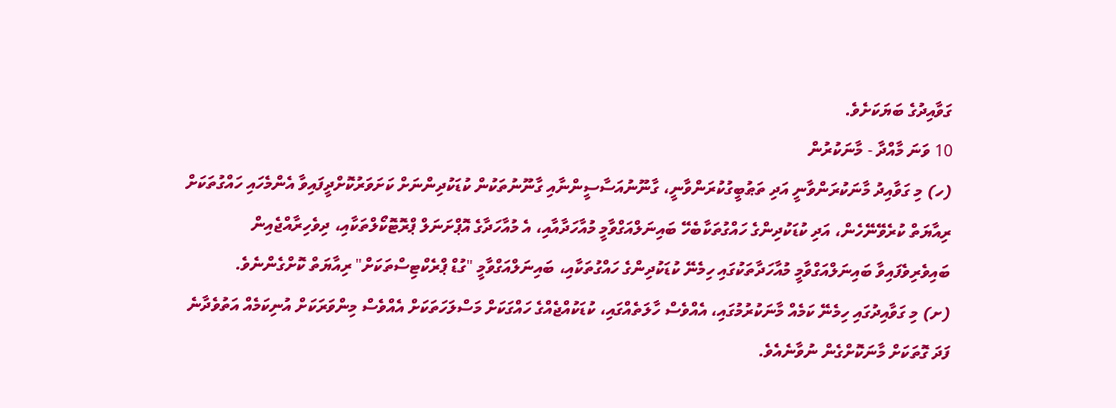ގަވާއިދުގެ ބަޔަކަށެވެ.
10 ވަނަ މާއްދާ - މާނަކުރުން
(ހ) މި ގަވާއިދު މާނަކުރަންވާނީ އަދި ތަޠުބީގުކުރަންވާނީ، ގާނޫނުއަސާސީންނާއި ގާނޫނުތަކުން ކުޑަކުދިންނަށް ކަށަވަރުކޮށްދީފައިވާ އެންމެހައި ހައްގުތަކަށް ރިއާޔަތް ކުރެވޭނޭހެން، އަދި ކުޑަކުދިންގެ ހައްގުތަކާބެހޭ ބައިނަލްއަގްވާމީ މުއާހަދާއާއި، އެ މުއާހަދާގެ އޮޕްށަނަލް ޕްރޮޓޮކޯލްތަކާއި، ދިވެހިރާއްޖެއިން ބައިވެރިވެފައިވާ ބައިނަލްއަގްވާމީ މުއާހަދާތަކުގައި ހިމެނޭ ކުޑަކުދިންގެ ހައްގުތަކާއި، ބައިނަލްއަގްވާމީ "ގުޑް ޕްރެކްޓިސްތަކަށް" ރިއާޔަތް ކޮށްގެންނެވެ.
(ށ) މި ގަވާއިދުގައި ހިމެނޭ ކަމެއް މާނަކުރުމުގައި، އެއްވެސް ހާލަތެއްގައި، ކުޑަކުއްޖެއްގެ ހައްގަކަށް މަސްލަހަތަކަށް އެއްވެސް މިންވަރަކަށް އުނިކަމެއް އަތުވެދާނެ ފަދަ ގޮތަކަށް މާނަކޮށްގެން ނުވާނެއެވެ.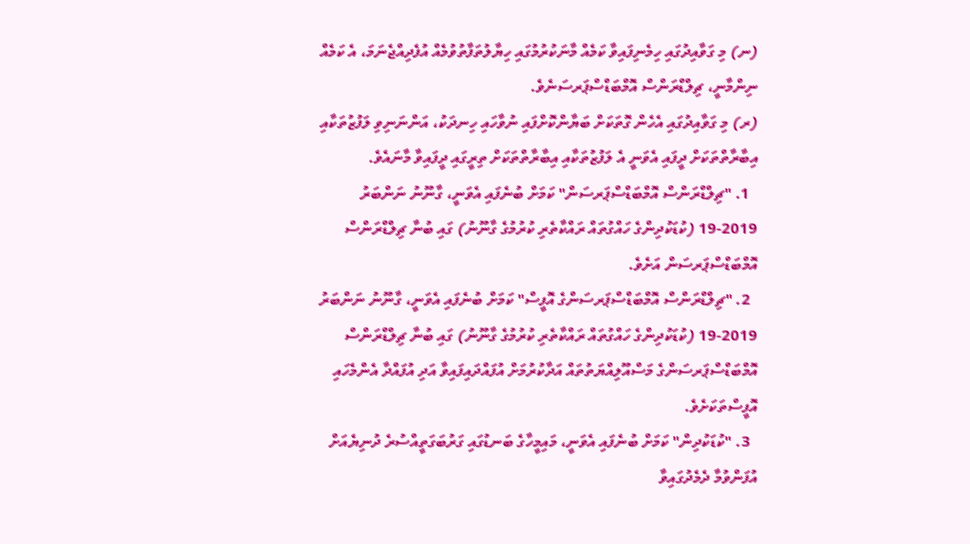(ނ) މި ގަވާއިދުގައި ހިމެނިފައިވާ ކަމެއް މާނަކުރުމުގައި ހިޔާލުތަފާތުވުމެއް އުފެދިއްޖެނަމަ، އެ ކަމެއް ނިންމާނީ، ޗިލްޑްރަންސް އޮމްބަޑްސްޕަރސަނެވެ.
(ރ) މި ގަވާއިދުގައި އެހެން ގޮތަކަށް ބަޔާންކޮށްފައި ނުވާހައި ހިނދަކު، އަންނަނިވި ލަފުޒުތަކާއި އިބާރާތްތަކަށް ދީފައި އެވަނީ އެ ލަފުޒުތަކާއި އިބާރާތްތަކަށް ތިރީގައި ދީފައިވާ މާނައެވެ.
  1. "ޗިލްޑްރަންސް އޮމްބަޑްސްޕަރސަން" ކަމަށް ބުނެފައި އެވަނީ، ގާނޫނު ނަންބަރު 2019-19 (ކުޑަކުދިންގެ ހައްގުތައް ރައްކާތެރި ކުރުމުގެ ގާނޫނު) ގައި ބުނާ ޗިލްޑްރަންސް އޮމްބަޑްސްޕަރސަން އަށެވެ.
  2. "ޗިލްޑްރަންސް އޮމްބަޑްސްޕަރސަންގެ އޮފީސް" ކަމަށް ބުނެފައި އެވަނީ، ގާނޫނު ނަންބަރު 2019-19 (ކުޑަކުދިންގެ ހައްގުތައް ރައްކާތެރި ކުރުމުގެ ގާނޫނު) ގައި ބުނާ ޗިލްޑްރަންސް އޮމްބަޑްސްޕަރސަންގެ މަސްއޫލިއްޔަތުތައް އަދާކުރުމަށް އުފައްދައިފައިވާ އަދި އުފައްދާ އެންމެހައި އޮފީސްތަކަށެވެ.
  3. "ކުޑަކުދިން" ކަމަށް ބުނެފައި އެވަނީ، މައިމީހާގެ ބަނޑުގައި ގަރުބަގަތީއްސުރެ ދުނިޔެއަށް އުފަންވުމާ ދެމެދުގައިވާ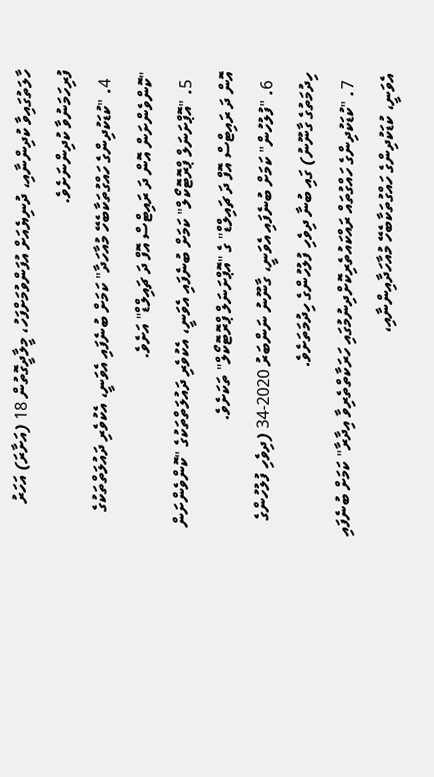ހާލަތުގައިވާ ކުދިންނާއި، ދުނިޔެއަށް އުފަންވުމަށްފަހު، މީލާދީގޮތުން 18 (އަށާރަ) އަހަރު ފުރިހަމަނުވާ ކުދިންނަށެވެ.
  4. "ކުޑަކުދިންގެ ހައްގުތަކާބެހޭ މުއާހަދާ" ކަމަށް ބުނެފައި އެވަނީ، އެކުވެރި ދައުލަތްތަކުގެ "ކޮންވެންށަން އޮން ދަ ރައިޓްސް އޮފް ދަ ޗައިލްޑް" އަށެވެ.
  5. "އޮޕްށަނަލް ޕްރޮޓޮކޯލް" ކަމަށް ބުނެފައި އެވަނީ، އެކުވެރި ދައުލަތްތަކުގެ "ކޮންވެންށަން އޮން ދަ ރައިޓްސް އޮފް ދަ ޗައިލްޑް" ގެ "އޮޕްށަނަލް ޕްރޮޓޮކޯލް" ތަކަށެވެ.
  6. "ފުލުހުން" ކަމަށް ބުނެފައި އެވަނީ، ގާނޫނު ނަންބަރު 2020-34 (ދިވެހި ފުލުހުންގެ ހިދުމަތުގެ ގާނޫނު) ގައި ބުނާ ދިވެހި ފުލުހުންގެ ހިދުމަތަށެވެ.
  7. "ކުޑަކުދިންގެ ހައްގުތައް ރައްކައުތެރިކޮށްދިނުމުގައި ހަރަކާތްތެރިވާ އިދާރާ" ކަމަށް ބުނެފައި އެވަނީ، ކުޑަކުދިންގެ ހައްގުތަކާބެހޭ މުއާހަދާއިންނާއި،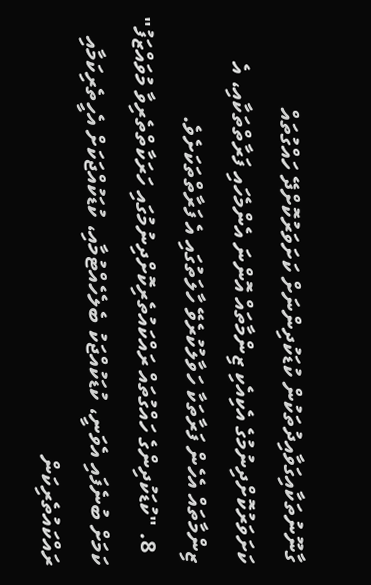ގާނޫނުތަކާއިގަވާއިދުތަކުން ކުޑަކުދިންނަށް ކަށަވަރުކޮށްދޭ ހައްގުތައް ކަށަވަރުކޮށްދިނުމުގެ އެކިއެކި ޒިންމާތައް އޮންނަ އެންމެހައި ފަރާތްތަކާއި، އެ ޒިންމާތައް އެހެން ފަރާތަކާ ހަވާލުކުރެވޭ ހާލަތުގައި އެ ފަރާތްތަކަށެވެ.
  8. "ކުޑަކުދިންގެ ހައްގުތައް ރައްކައުތެރިކޮށްދިނުމުގައި ހަރަކާތްތެރިވާ މުވައްޒަފު" ކަމަށް ބުނެފައި އެވަނީ، ކުޑަކުއްޖަކު ބެލެހެއްޓުމާއި، ކުޑަކުއްޖަކަށް އެހީތެރިކަމާއި ރައްކައުތެރިކަން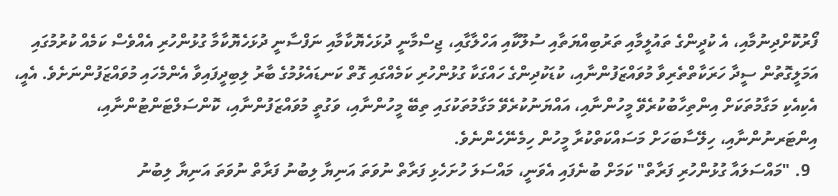ފޯރުކޮށްދިނުމާއި، އެ ކުދީންގެ ތައުލީމާއި ތަރުބިއްޔަތާއި ސުލޫކާއި އަހްލާގާއި، ޖިސްމާނީ ދުޅަހެޔޮކާމާއި ނަފްސާނީ ދުޅަހެޔޮކާމާ ގުޅުންހުރި އެއްވެސް ކަމެއް ކުރުމުގައި އަމަލީގޮތުން ސީދާ ހަރަކާތްތެރިވާ މުވައްޒަފުންނާއި، ކުޑަކުދިންގެ ހައްގަކާ ގުޅުންހުރި ކަމެއްގައި ގޮތް ކަނޑައެޅުމުގެ ބާރު ލިބިދީފައިވާ އެންމެހައި މުވައްޒަފުންނަށެވެ. އެއީ، އެކިއެކި މަގާމުތަކަށް އިންތިހާބުކުރެވޭ މީހުންނާއި، އައްޔަނުކުރެވޭ މަގާމުތަކުގައި ތިބޭ މީހުންނާއި، ވަގުތީ މުވައްޒަފުންނާއި، ކޮންސަލްޓަންޓުންނާއި، އިންޓަރނުންނާއި، ހިލޭސާބަހަށް މަސައްކަތްކުރާ މީހުން ހިމެނޭހެންނެވެ.
  9. "މައްސަލައާ ގުޅުންހުރި ފަރާތް" ކަމަށް ބުނެފައި އެވަނީ، މައްސަލަ ހުށަހެޅި ފަރާތް ނުވަތަ އަނިޔާ ލިބުނު ފަރާތް ނުވަތަ އަނިޔާ ލިބުނު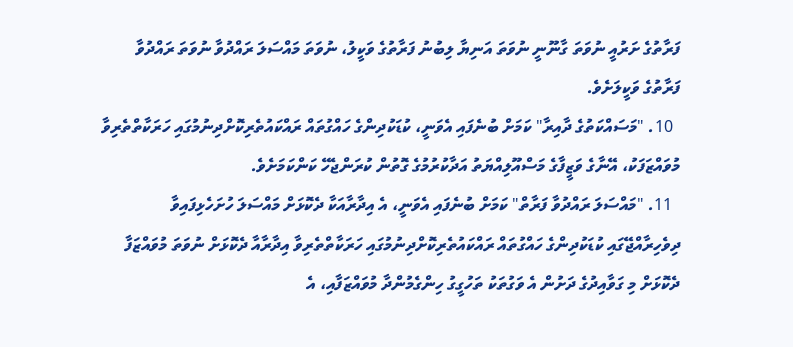ފަރާތުގެ ށަރުއީ ނުވަތަ ގާނޫނީ ނުވަތަ އަނިޔާ ލިބުނު ފަރާތުގެ ވަކީލު، ނުވަތަ މައްސަލަ ރައްދުވާ ނުވަތަ ރައްދުވާ ފަރާތުގެ ވަކީލަށެވެ.
  10. "މަސައްކަތުގެ ދާއިރާ" ކަމަށް ބުނެފައި އެވަނީ، ކުޑަކުދިންގެ ހައްގުތައް ރައްކައުތެރިކޮށްދިނުމުގައި ހަރަކާތްތެރިވާ މުވައްޒަފަކު، އޭނާގެ ވަޒީފާގެ މަސްއޫލިއްޔަތު އަދާކުރުމުގެ ގޮތުން ކުރަންޖެހޭ ކަންކަމަށެވެ.
  11. "މައްސަލަ ރައްދުވާ ފަރާތް" ކަމަށް ބުނެފައި އެވަނީ، އެ އިދާރާއަކާ ދެކޮޅަށް މައްސަލަ ހުށަހެޅިފައިވާ ދިވެހިރާއްޖޭގައި ކުޑަކުދިންގެ ހައްގުތައް ރައްކައުތެރިކޮށްދިނުމުގައި ހަރަކާތްތެރިވާ އިދާރާއާ ދެކޮޅަށް ނުވަތަ މުވައްޒަފާ ދެކޮޅަށް މި ގަވާއިދުގެ ދަށުން އެ ވަގުތަކު ތަހުގީގު ހިންގެމުންދާ މުވައްޒަފާއި، އެ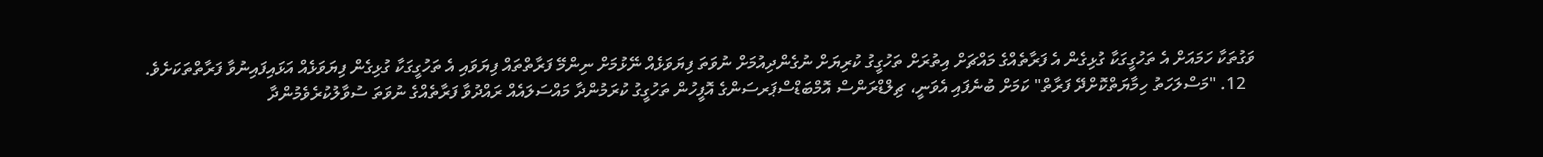ވަގުތަކާ ހަމައަށް އެ ތަހުގީގަކާ ގުޅިގެން އެ ފަރާތެއްގެ މައްޗަށް އިތުރަށް ތަހުގީގު ކުރިޔަށް ނުގެންދިއުމަށް ނުވަތަ ފިޔަވަޅެއް ނޭޅުމަށް ނިންމޭ ފަރާތްތައް ފިޔަވައި އެ ތަހުގީގަކާ ގުޅިގެން ފިޔަވަޅެއް އަޅައިފައިނުވާ ފަރާތްތަކަށެވެ.
  12. "މަސްލަހަތު ހިމާޔަތްކޮށްދޭ ފަރާތް" ކަމަށް ބުނެފައި އެވަނީ، ޗިލްޑްރަންސް އޮމްބަޑްސްޕަރސަންގެ އޮފީހުން ތަހުގީގު ކުރަމުންދާ މައްސަލައެއް ރައްދުވާ ފަރާތެއްގެ ނުވަތަ ސުވާލުކުރެވެމުންދާ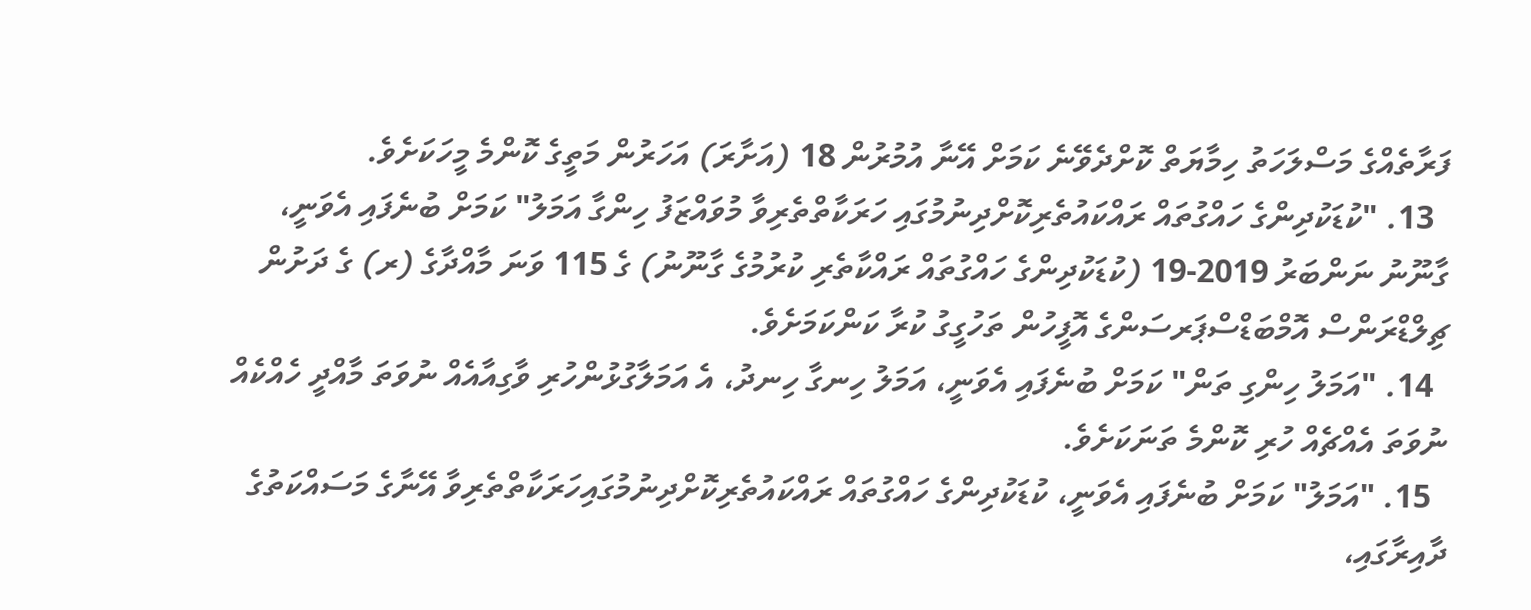ފަރާތެއްގެ މަސްލަހަތު ހިމާޔަތް ކޮށްދެވޭނެ ކަމަށް އޭނާ އުމުރުން 18 (އަށާރަ) އަހަރުން މަތީގެ ކޮންމެ މީހަކަށެވެ.
  13. "ކުޑަކުދިންގެ ހައްގުތައް ރައްކައުތެރިކޮށްދިނުމުގައި ހަރަކާތްތެރިވާ މުވައްޒަފު ހިންގާ އަމަލު" ކަމަށް ބުނެފައި އެވަނީ، ގާނޫނު ނަންބަރު 2019-19 (ކުޑަކުދިންގެ ހައްގުތައް ރައްކާތެރި ކުރުމުގެ ގާނޫނު) ގެ 115 ވަނަ މާއްދާގެ (ރ) ގެ ދަށުން ޗިލްޑްރަންސް އޮމްބަޑްސްޕަރސަންގެ އޮފީހުން ތަހުގީގު ކުރާ ކަންކަމަށެވެ.
  14. "އަމަލު ހިންގި ތަން" ކަމަށް ބުނެފައި އެވަނީ، އަމަލު ހިނގާ ހިނދު، އެ އަމަލާގުޅުންހުރި ވާގިއާއެއް ނުވަތަ މާއްދީ ހެއްކެއް ނުވަތަ އެއްޗެއް ހުރި ކޮންމެ ތަނަކަށެވެ.
  15. "އަމަލު" ކަމަށް ބުނެފައި އެވަނީ، ކުޑަކުދިންގެ ހައްގުތައް ރައްކައުތެރިކޮށްދިނުމުގައިހަރަކާތްތެރިވާ އޭނާގެ މަސައްކަތުގެ ދާއިރާގައި،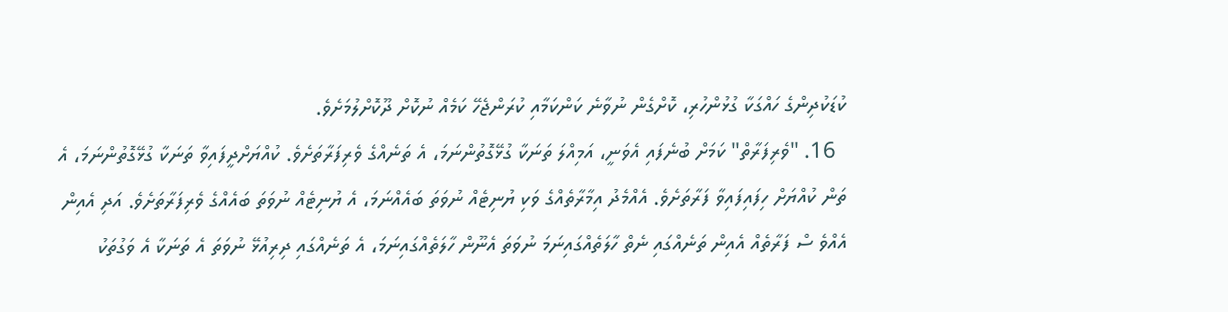ކުޑަކުދިންގެ ހައްގަކާ ގުޅުންހުރި، ކޮށްގެން ނުވާނެ ކަންކަމާއި ކުރަންޖެހޭ ކަމެއް ނުކޮށް ދޫކޮށްލުމަށެވެ.
  16. "ވެރިފަރާތް" ކަމަށް ބުނެފައި އެވަނީ، އަމިއްލަ ތަނަކާ ގުޅޭގޮތުންނަމަ، އެ ތަނެއްގެ ވެރިފަރާތަށެވެ. ކުއްޔަށްދީފައިވާ ތަނަކާ ގުޅޭގޮތުންނަމަ، އެ ތަން ކުއްޔަށް ހިފައިފައިވާ ފަރާތަށެވެ. އެއްމެދު އިމާރާތެއްގެ ވަކި ޔުނިޓެއް ނުވަތަ ބައެއްނަމަ، އެ ޔުނިޓެއް ނުވަތަ ބައެއްގެ ވެރިފަރާތަށެވެ. އަދި އެއިން އެއްވެ ސް ފަރާތެއް އެއިން ތަނެއްގައި ނެތް ހާލަތެއްގައިނަމަ ނުވަތަ އެނޫން ހާލަތެއްގައިނަމަ، އެ ތަނެއްގައި ދިރިއުޅޭ ނުވަތަ އެ ތަނަކާ އެ ވަގުތަކު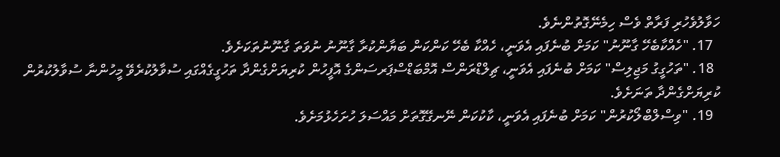ހަވާލުވެހުރި ފަރާތް ވެސް ހިމެނޭގޮތުންނެވެ.
  17. "ހެއްކާބެހޭ ގާނޫނު" ކަމަށް ބުނެފައި އެވަނީ، ހެއްކާ ބެހޭ ކަންކަން ބަޔާންކުރާ ގާނޫނު ނުވަތަ ގާނޫނުތަކަށެވެ.
  18. "ތަހުގީގު މަޖިލިސް" ކަމަށް ބުނެފައި އެވަނީ، ޗިލްޑްރަންސް އޮމްބަޑްސްޕަރސަންގެ އޮފީހުން ކުރިޔަށްގެންދާ ތަހުގީގެއްގައި ސުވާލުކުރެވޭ މީހުންނާ ސުވާލުކުރުން ކުރިޔަށްގެންދާ ތަނަށެވެ.
  19. "ވިސްލްބްލޯކުރުން" ކަމަށް ބުނެފައި އެވަނީ، ކާކުކަން ނޭނގޭގޮތަށް މައްސަލަ ހުށަހެޅުމަށެވެ.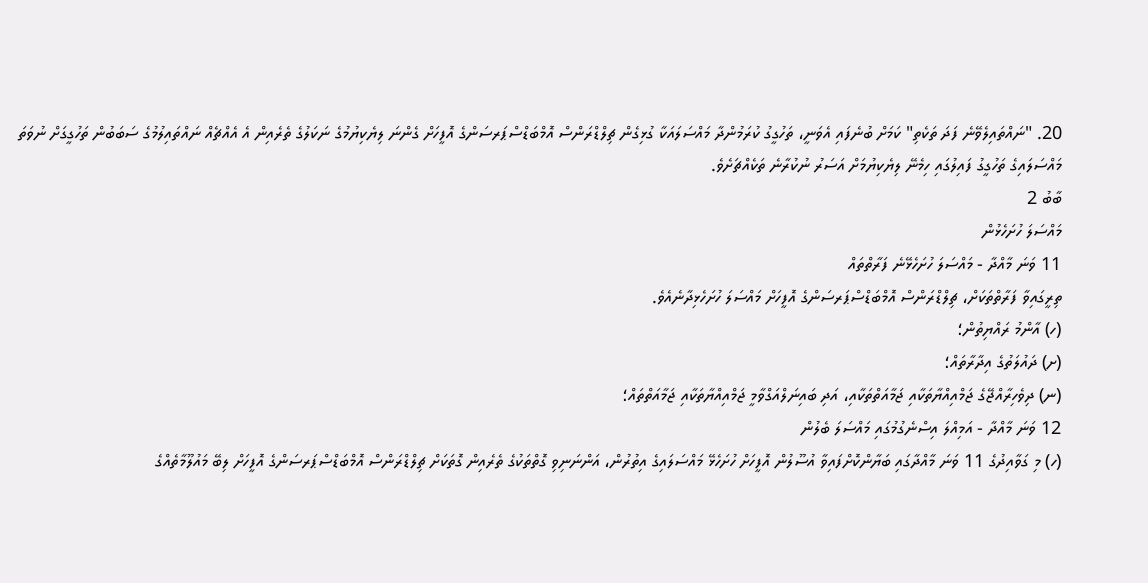20. "ނައްތައިލެވޭނެ ފަދަ ތަކެތި" ކަމަށް ބުނެފައި އެވަނީ، ތަހުގީގު ކުރަމުންދާ މައްސަލައަކާ ގުޅިގެން ޗިލްޑްރަންސް އޮމްބަޑްސްޕަރސަންގެ އޮފީހަށް ގެންނަ ލިޔެކިޔުމުގެ ނަކަލުގެ ތެރެއިން އެ އެއްޗެއް ނައްތައިލުމުގެ ސަބަބުން ތަހުގީގަށް ނުވަތަ މައްސަލައިގެ ތަހުގީގު ފައިލުގައި ހިމެނޭ ލިޔެކިޔުމަށް އަސަރު ނުކުރާނެ ތަކެއްޗަށެވެ.
ބާބު 2
މައްސަލަ ހުށަހެޅުން
11 ވަނަ މާއްދާ - މައްސަލަ ހުށަހެޅޭނެ ފަރާތްތައް
ތިރީގައިވާ ފަރާތްތަކަށް، ޗިލްޑްރަންސް އޮމްބަޑްސްޕަރސަންގެ އޮފީހަށް މައްސަލަ ހުށަހެޅިދާނެއެވެ.
(ހ) އާންމު ރައްޔިތުން؛
(ށ) ދައުލަތުގެ އިދާރާތައް؛
(ނ) ދިވެހިރާއްޖޭގެ ޖަމްއިއްޔާތަކާއި ޖަމާއަތްތަކާއި، އަދި ބައިނަލްއަގްވާމީ ޖަމްއިއްޔާތަކާއި ޖަމާއަތްތައް؛
12 ވަނަ މާއްދާ - އަމިއްލަ އިސްނެގުމުގައި މައްސަލަ ބެލުން
(ހ) މި ގަވާއިދުގެ 11 ވަނަ މާއްދާގައި ބަޔާންކޮށްފައިވާ އުސޫލުން އޮފީހަށް ހުށަހެޅޭ މައްސަލައިގެ އިތުރުން، އަންނަނިވި ގޮތްތަކުގެ ތެރެއިން ގޮތަކަށް ޗިލްޑްރަންސް އޮމްބަޑްސްޕަރސަންގެ އޮފީހަށް ލިބޭ މައުލޫމާތެއްގެ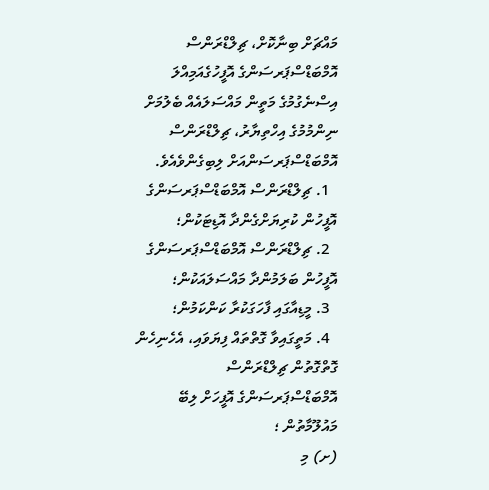މައްޗަށް ބިނާކޮށް، ޗިލްޑްރަންސް އޮމްބަޑްސްޕަރސަންގެ އޮފީހުގެއަމިއްލަ އިސްނެގުމުގެ މަތީން މައްސަލައެއް ބެލުމަށް ނިންމުމުގެ އިހްތިޔާރު، ޗިލްޑްރަންސް އޮމްބަޑްސްޕަރސަންއަށް ލިބިގެންވެއެވެ.
  1. ޗިލްޑްރަންސް އޮމްބަޑްސްޕަރސަންގެ އޮފީހުން ކުރިޔަށްގެންދާ އޮޑިޓަކުން؛
  2. ޗިލްޑްރަންސް އޮމްބަޑްސްޕަރސަންގެ އޮފީހުން ބަލަމުންދާ މައްސަލައަކުން؛
  3. މީޑިއާގައި ފާހަގަކުރާ ކަންކަމުން؛
  4. މަތީގައިވާ ގޮތްތައް ފިޔަވައި، އެހެނިހެން ގޮތްގޮތުން ޗިލްޑްރަންސް އޮމްބަޑްސްޕަރސަންގެ އޮފީހަށް ލިބޭ މައުލޫމާތުން ؛
(ށ) މި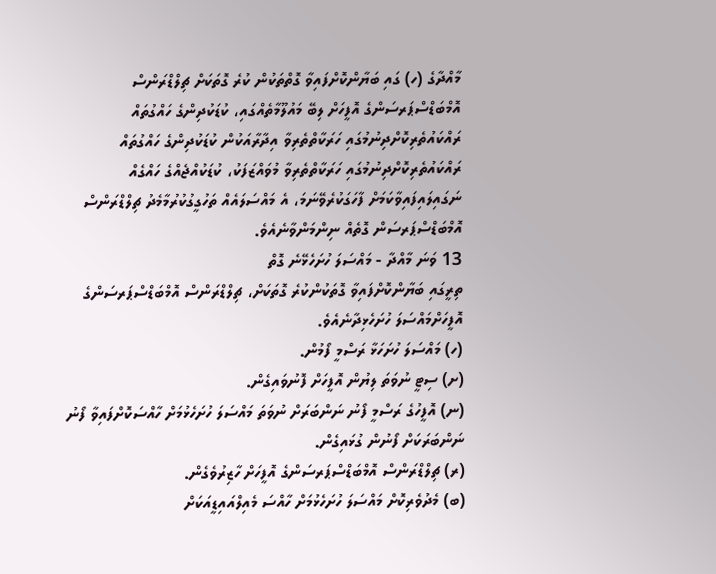މާއްދާގެ (ހ) ގައި ބަޔާންކޮށްފައިވާ ގޮތްތަކުން ކުރެ ގޮތަކަށް ޗިލްޑްރަންސް އޮމްބަޑްސްޕަރސަންގެ އޮފީހަށް ލިބޭ މައުލޫމާތެއްގައި، ކުޑަކުދިންގެ ހައްގުތައް ރައްކައުތެރިކޮށްދިނުމުގައި ހަރަކާތްތެރިވާ އިދާރާއަކުން ކުޑަކުދިންގެ ހައްގުތައް ރައްކައުތެރިކޮށްދިނުމުގައި ހަރަކާތްތެރިވާ މުވައްޒަފަކު، ކުޑަކުއްޖެއްގެ ހައްގެއް ނަގައިލައިފައިވާކަމަށް ފާހަގަކުރެވޭނަމަ، އެ މައްސަލައެއް ތަހުގީގުކުރުމާމެދު ޗިލްޑްރަންސް އޮމްބަޑްސްޕަރސަން ގޮތެއް ނިންމަންވާނެއެވެ.
13 ވަނަ މާއްދާ - މައްސަލަ ހުށަހެޅޭނެ ގޮތް
ތިރީގައި ބަޔާންކޮށްފައިވާ ގޮތަކުންކުރެ ގޮތަކަށް، ޗިލްޑްރަންސް އޮމްބަޑްސްޕަރސަންގެ އޮފީހަށްމައްސަލަ ހުށަހެޅިދާނެއެވެ.
(ހ) މައްސަލަ ހުށަހަޅާ ރަސްމީ ފޯމުން.
(ށ) ސިޓީ ނުވަތަ ލިޔުން އޮފީހަށް ފޮނުވައިގެން.
(ނ) އޮފީހުގެ ރަސްމީ ފޯނު ނަންބަރަށް ނުވަތަ މައްސަލަ ހުށަހެޅުމަށް ހާއްސަކޮށްފައިވާ ފޯނު ނަންބަރަކަށް ފޯނުން ގުޅައިގެން.
(ރ) ޗިލްޑްރަންސް އޮމްބަޑްސްޕަރސަންގެ އޮފީހަށް ހާޒިރުވެގެން.
(ބ) މެދުވެރިކޮށް މައްސަލަ ހުށަހެޅުމަށް ހާއްސަ މެއިލްއައިޑީއަކަށް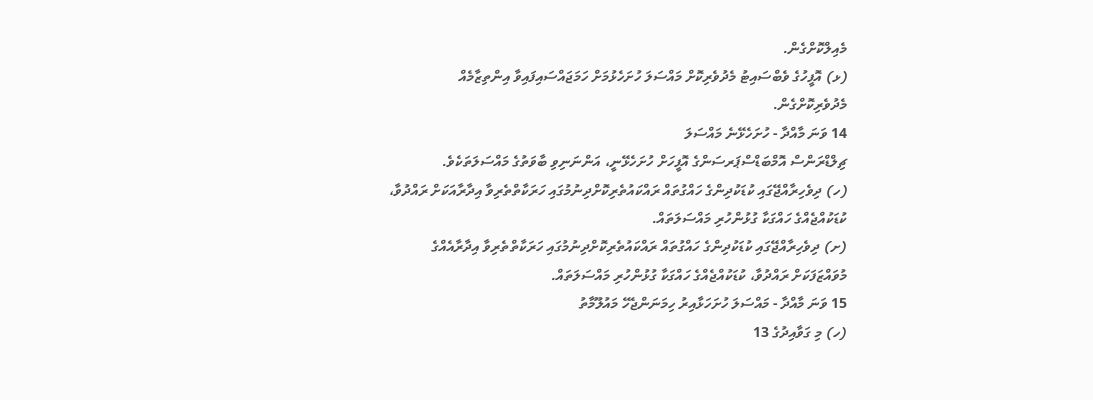މެއިލްކޮށްގެން.
(ޅ) އޮފީހުގެ ވެބްސައިޓު މެދުވެރިކޮށް މައްސަލަ ހުށަހެޅުމަށް ހަމަޖައްސައިފައިވާ އިންތިޒާމެއް މެދުވެރިކޮށްގެން.
14 ވަނަ މާއްދާ - ހުށަހެޅޭނެ މައްސަލަ
ޗިލްޑްރަންސް އޮމްބަޑްސްޕަރސަންގެ އޮފީހަށް ހުށަހެޅޭނީ، އަންނަނިވި ބާވަތުގެ މައްސަލަތަކެވެ.
(ހ) ދިވެހިރާއްޖޭގައި ކުޑަކުދިންގެ ހައްގުތައް ރައްކައުތެރިކޮށްދިނުމުގައި ހަރަކާތްތެރިވާ އިދާރާއަކަށް ރައްދުވާ، ކުޑަކުއްޖެއްގެ ހައްގަކާ ގުޅުންހުރި މައްސަލަތައް.
(ށ) ދިވެހިރާއްޖޭގައި ކުޑަކުދިންގެ ހައްގުތައް ރައްކައުތެރިކޮށްދިނުމުގައި ހަރަކާތްތެރިވާ އިދާރާއެއްގެ މުވައްޒަފަކަށް ރައްދުވާ، ކުޑަކުއްޖެއްގެ ހައްގަކާ ގުޅުންހުރި މައްސަލަތައް.
15 ވަނަ މާއްދާ - މައްސަލަ ހުށަހަޅާއިރު ހިމަނަންޖެހޭ މައުލޫމާތު
(ހ) މި ގަވާއިދުގެ 13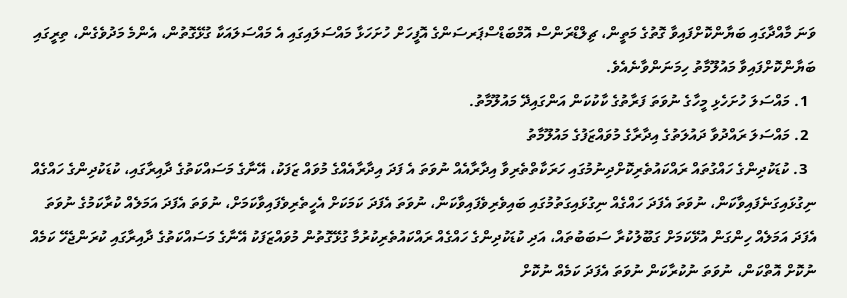ވަނަ މާއްދާގައި ބަޔާންކޮށްފައިވާ ގޮތުގެ މަތީން، ޗިލްޑްރަންސް އޮމްބަޑްސްޕަރސަންގެ އޮފީހަށް ހުށަހަޅާ މައްސަލައިގައި އެ މައްސަލައަކާ ގުޅޭގޮތުން، އެންމެ މަދުވެގެން، ތިރީގައި ބަޔާންކޮށްފައިވާ މައުލޫމާތު ހިމަނަންވާނެއެވެ.
  1. މައްސަލަ ހުށަހެޅި މީހާގެ ނުވަތަ ފަރާތުގެ ކާކުކަން އަންގައިދޭ މައުލޫމާތު.
  2. މައްސަލަ ރައްދުވާ ދައުލަތުގެ އިދާރާގެ މުވައްޒަފުގެ މައުލޫމާތު
  3. ކުޑަކުދިންގެ ހައްގުތައް ރައްކައުތެރިކޮށްދިނުމުގައި ހަރަކާތްތެރިވާ އިދާރާއެއް ނުވަތަ އެ ފަދަ އިދާރާއެއްގެ މުވައް ޒަފަކު، އޭނާގެ މަސައްކަތުގެ ދާއިރާގައި، ކުޑަކުދިންގެ ހައްގެއް ނިގުޅައިގަނެފައިވާކަން، ނުވަތަ އެފަދަ ހައްގެއް ނިގުޅައިގަތުމުގައި ބައިވެރިވެފައިވާކަން، ނުވަތަ އެފަދަ ކަމަކަށް އެހީތެރިވެފައިވާކަމަށް، ނުވަތަ އެފަދަ އަމަލެއް ކުރާކަމުގެ ނުވަތަ އެފަދަ އަމަލެއް ހިންގަން އުޅޭކަމަށް ގަބޫލުކުރާ ސަބަބުތައް، އަދި ކުޑަކުދިންގެ ހައްގެއް ރައްކައުތެރިކުރުމާ ގުޅޭގޮތުން މުވައްޒަފަކު އޭނާގެ މަސައްކަތުގެ ދާއިރާގައި ކުރަންޖެހޭ ކަމެއް ނުކޮށް އޮތްކަން، ނުވަތަ ނުކުރާކަން ނުވަތަ އެފަދަ ކަމެއް ނުކޮށް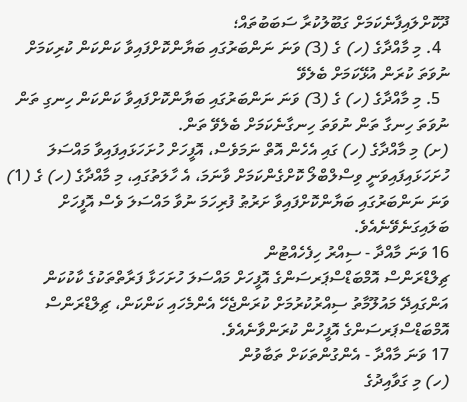ދޫކޮށްލައިފާނެކަމަށް ގަބޫލުކުރާ ސަބަބުތައް؛
  4. މި މާއްދާގެ (ހ) ގެ (3) ވަނަ ނަންބަރުގައި ބަޔާންކޮށްފައިވާ ކަންކަން ކުރިކަމަށް ނުވަތަ ކުރަން އުޅޭކަމަށް ބެލެވޭ
  5. މި މާއްދާގެ (ހ) ގެ (3) ވަނަ ނަންބަރުގައި ބަޔާންކޮށްފައިވާ ކަންކަން ހިނގި ތަން ނުވަތަ ހިނގާ ތަން ނުވަތަ ހިނގާނެކަމަށް ބެލެވޭ ތަން.
(ށ) މި މާއްދާގެ (ހ) ގައި އެހެން އޮތް ނަމަވެސް، އޮފީހަށް ހުށަހަޅައިފައިވާ މައްސަލަ ހުށަހަޅައިފައިވަނީ ވިސްލްބްލޯ ކޮށްގެންކަމަށް ވާނަމަ، އެ ހާލަތުގައި، މި މާއްދާގެ (ހ) ގެ (1) ވަނަ ނަންބަރުގައި ބަޔާންކޮށްފައިވާ ށަރުޠު ފުރިހަމަ ނުވާ މައްސަލަ ވެސް އޮފީހަށް ބަލައިގަނެވޭނެއެވެ.
16 ވަނަ މާއްދާ - ސިއްރު ހިފެހެއްޓުން
ޗިލްޑްރަންސް އޮމްބަޑްސްޕަރސަންގެ އޮފީހަށް މައްސަލަ ހުށަހަޅާ ފަރާތްތަކުގެ ކާކުކަން އަންގައިދޭ މައުލޫމާތު ސިއްރުކުރުމަށް ކުރަންޖެހޭ އެންމެހައި ކަންކަން، ޗިލްޑްރަންސް އޮމްބަޑްސްޕަރސަންގެ އޮފީހުން ކުރަންވާނެއެވެ.
17 ވަނަ މާއްދާ - އެންގުންތަކަށް ތަބާވުން
(ހ) މި ގަވާއިދުގެ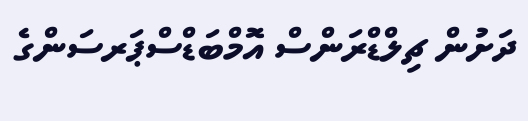ދަށުން ޗިލްޑްރަންސް އޮމްބަޑްސްޕަރސަންގެ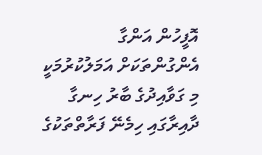އޮފީހުން އަންގާ އެންގުންތަކަށް އަމަލުކުރުމަކީ މި ގަވާއިދުގެ ބާރު ހިނގާ ދާއިރާގައި ހިމެނޭ ފަރާތްތަކުގެ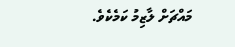މައްޗަށް ލާޒިމު ކަމެކެވެ.